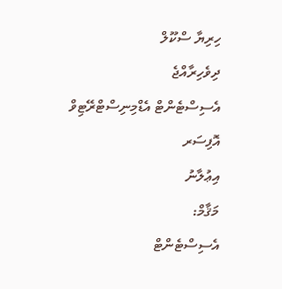ހިރިޔާ ސްކޫލް
ދިވެހިރާއްޖެ
އެސިސްޓެންޓް އެޑްމިނިސްޓްރޭޓިވް އޮފިސަރ
އިޢުލާނު
މަޤާމް:
އެސިސްޓެންޓް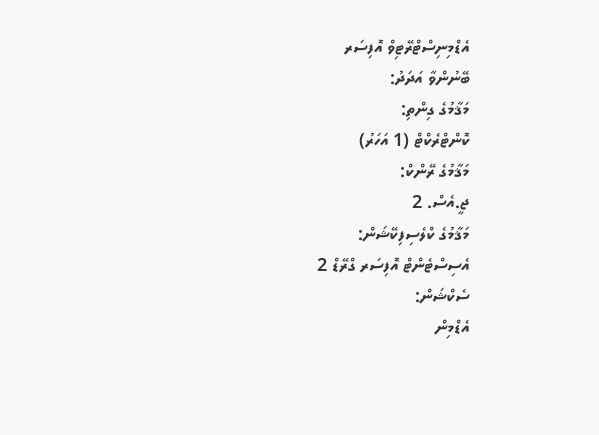އެޑްމިނިސްޓްރޭޓިވް އޮފިސަރ
ބޭނުންވާ އަދަދު:
މަޤާމުގެ ގިންތި:
ކޮންޓްރެކްޓް (1 އަހަރު)
މަޤާމުގެ ރޭންކް:
ޖީ.އެސް. 2
މަޤާމުގެ ކްލެސިފިކޭޝަން:
އެސިސްޓެންޓް އޮފިސަރ ގްރޭޑް 2
ސެކްޝަން:
އެޑްމިން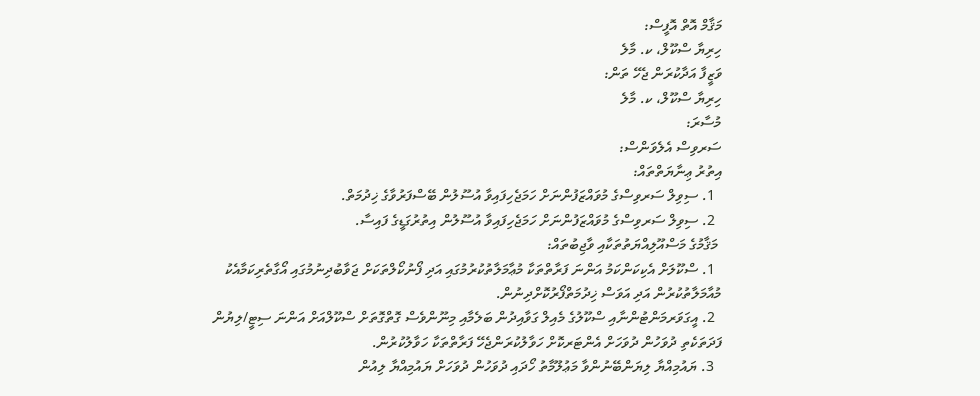މަޤާމް އޮތް އޮފީސް:
ހިރިޔާ ސްކޫލް، ކ. މާލެ
ވަޒީފާ އަދާކުރަން ޖެހޭ ތަން:
ހިރިޔާ ސްކޫލް، ކ. މާލެ
މުސާރަ:
ސަރވިސް އެލެވަންސް:
އިތުރު ޢިނާޔަތްތައް:
  1. ސިވިލް ސަރވިސްގެ މުވައްޒަފުންނަށް ހަމަޖެހިފައިވާ އުސޫލުން ބޭސްފަރުވާގެ ޚިދުމަތް.
  2. ސިވިލް ސަރވިސްގެ މުވައްޒަފުންނަށް ހަމަޖެހިފައިވާ އުސޫލުން އިތުރުގަޑީގެ ފައިސާ.
 މަޤާމުގެ މަސްއޫލިއްޔަތުތަކާއި ވާޖިބުތައް:
  1. ސްކޫލަށް އެކިކަންކަމު އަންނަ ފަރާތްތަކާ މުޢާމަލާތުކުރުމުގައި އަދި ފޯނުކޯލްތަކަށް ޖަވާބުދިނުމުގައި އޯގާތެރިކަމާއެކު މުއާމަލާތުކުރުން އަދި އަވަސް ޚިދުމަތްފޯރުކޮށްދިނުން.
  2. އީގަވަރމަންޓުންނާއި ސްކޫލުގެ މެއިލް ގަވާއިދުން ބަލެމާއި މިނޫންވެސް ގޮތްގޮތަށް ސްކޫލްއަށް އަންނަ ސިޓީ/ލިޔުން ފަދަތަކެތި ދުވަހުން ދުވަހަށް އެންޓަރކޮށް ހަވާލުކުރަންޖެހޭ ފަރާތްތަކާ ހަވާލުކުރުން.
  3. ޔައުމިއްޔާ ލިޔަންބޭނުންވާ މަޢުލޫމާތު ހޯދައި ދުވަހުން ދުވަހަށް ޔައުމިއްޔާ ލިއުން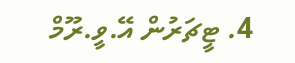4. ޓީޗަރުން އޭ.ވީ.ރޫމް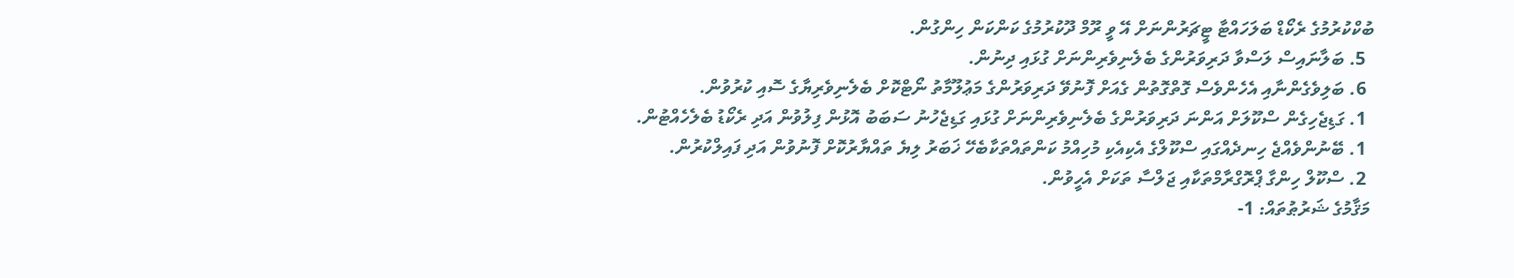ބުކްކުރުމުގެ ރެކޯޑް ބަލަހައްޓާ ޓީޗަރުންނަށް އޭ ވީ ރޫމް ދޫކުރުމުގެ ކަންކަން ހިންގުން.
  5. ބަލާނައިސް ލަސްވާ ދަރިވަރުންގެ ބެލެނިވެރިންނަށް ގުޅައި ދިނުން.
  6. ބަލިވެގެންނާއި އެހެންވެސް ގޮތްގޮތުން ގެއަށް ފޮނުވޭ ދަރިވަރުންގެ މަޢުލޫމާތު ނޯޓްކޮށް ބެލެނިވެރިޔާގެ ސޮއި ކުރުވުން.
  1. ގަޑިޖެހިގެން ސްކޫލަށް އަންނަ ދަރިވަރުންގެ ބެލެނިވެރިންނަށް ގުޅައި ގަޑިޖެހުނު ސަބަބު އޮޅުން ފިލުވުން އަދި ރެކޯޑު ބެލެހެއްޓުން.
  1. ބޭނުންވެއްޖެ ހިނދެއްގައި ސްކޫލްގެ އެކިއެކި މުހިއްމު ކަންތައްތަކާބެހޭ ޚަބަރު ލިޔެ ތައްޔާރުކޮށް ފޮނުވުން އަދި ފައިލްކުރުން.
  2. ސްކޫލް ހިންގާ ޕްރޮގްރާމްތަކާއި ޖަލްސާ ތަކަށް އެހީވުން.
 މަޤާމުގެ ޝަރުޠުތައް: 1-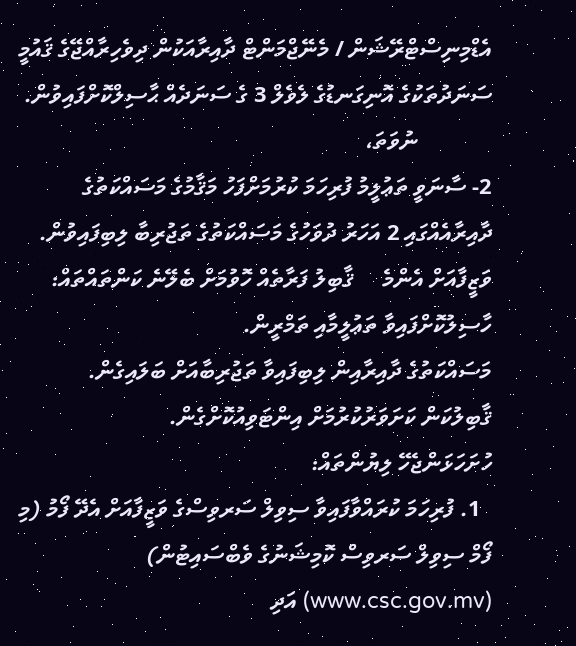އެޑްމިނިސްޓްރޭޝަން / މެނޭޖްމަންޓް ދާއިރާއަކުން ދިވެހިރާއްޖޭގެ ޤައުމީ ސަނަދުތަކުގެ އޮނިގަނޑުގެ ލެވެލް 3 ގެ ސަނަދެއް ޙާސިލްކޮށްފައިވުން.
             ނުވަތަ،
2- ސާނަވީ ތަޢުލީމު ފުރިހަމަ ކުރުމަށްފަހު މަޤާމުގެ މަސައްކަތުގެ ދާއިރާއެއްގައި 2 އަހަރު ދުވަހުގެ މަސައްކަތުގެ ތަޖުރިބާ ލިބިފައިވުން.
ވަޒީފާއަށް އެންމެ     ޤާބިލު ފަރާތެއް ހޮވުމަށް ބެލޭނެ ކަންތައްތައް:
ހާސިލުކޮށްފައިވާ ތަޢުލީމާއި ތަމްރީން.
މަސައްކަތުގެ ދާއިރާއިން ލިބިފައިވާ ތަޖުރިބާއަށް ބަލައިގެން.
ޤާބިލުކަން ކަށަވަރުކުރުމަށް އިންޓަވިއުކޮށްގެން.
ހުށަހަޅަންޖެހޭ ލިޔުންތައް:
  1. ފުރިހަމަ ކުރައްވާފައިވާ ސިވިލް ސަރވިސްގެ ވަޒީފާއަށް އެދޭ ފޯމު (މި ފޯމް ސިވިލް ސަރވިސް ކޮމިޝަނުގެ ވެބްސައިޓުން)   (www.csc.gov.mv) އަދި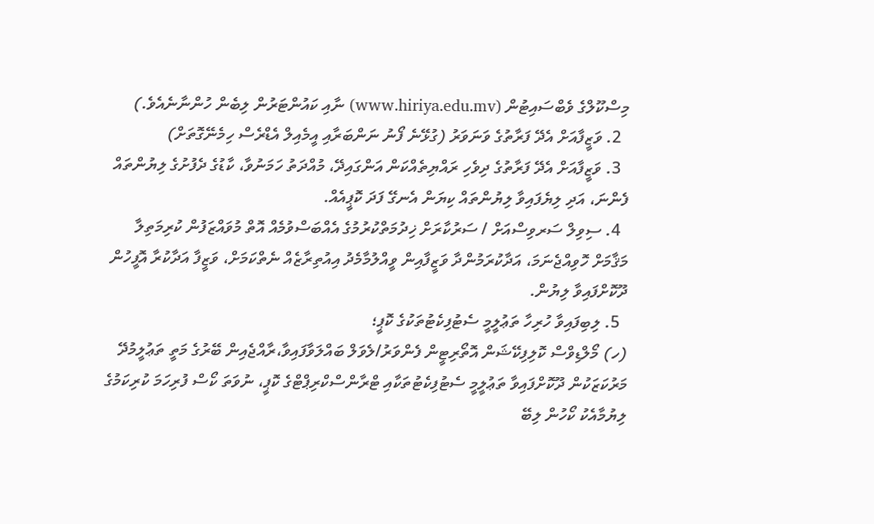މިސްކޫލްގެ ވެބްސައިޓުން (www.hiriya.edu.mv) ނާއި ކައުންޓަރުން ލިބެން ހުންނާނެއެވެ.)
  2. ވަޒީފާއަށް އެދޭ ފަރާތުގެ ވަނަވަރު (ގުޅޭނެ ފޯނު ނަންބަރާއި އީމެއިލް އެޑްރެސް ހިމެނޭގޮތަށް)
  3. ވަޒީފާއަށް އެދޭ ފަރާތުގެ ދިވެހި ރައްޔިތެއްކަން އަންގައިދޭ، މުއްދަތު ހަމަނުވާ، ކާޑުގެ ދެފުށުގެ ލިޔުންތައް ފެންނަ، އަދި ލިޔެފައިވާ ލިޔުންތައް ކިޔަން އެނގޭ ފަދަ ކޮޕީއެއް.
  4. ސިވިލް ސަރވިސްއަށް / ސަރުކާރަށް ޚިދުމަތްކުރުމުގެ އެއްބަސްވުމެއް އޮތް މުވައްޒަފުން ކުރިމަތިލާ މަޤާމަށް ހޮވިއްޖެނަމަ، އަދާކުރަމުންދާ ވަޒީފާއިން ވީއްލުމާމެދު އިއުތިރާޒެއް ނެތްކަމަށް، ވަޒީފާ އަދާކުރާ އޮފީހުން ދޫކޮށްފައިވާ ލިޔުން.
  5. ލިބިފައިވާ ހުރިހާ ތަޢުލީމީ ސެޓުފިކެޓުތަކުގެ ކޮޕީ؛
(ހ) މޯލްޑިވްސް ކޮލިފިކޭޝަން އޮތޯރިޓީން ފެންވަރު/ލެވަލް ބައްލަވާފައިވާ،ރާއްޖެއިން ބޭރުގެ މަތީ ތަޢުލީމުދޭ މަރުކަޒަކުން ދޫކޮށްފައިވާ ތަޢުލީމީ ސެޓުފިކެޓުތަކާއި ޓްރާންސްކްރިޕްޓްގެ ކޮޕީ، ނުވަތަ ކޯސް ފުރިހަމަ ކުރިކަމުގެ ލިޔުމާއެކު ކޯހުން ލިބޭ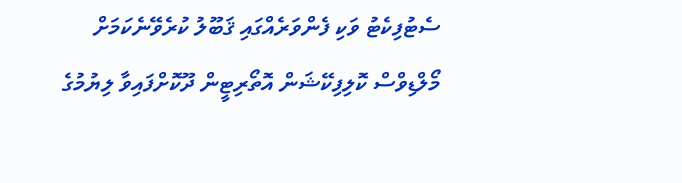ސެޓުފިކެޓު ވަކި ފެންވަރެއްގައި ޤަބޫލު ކުރެވޭނެކަމަށް މޯލްޑިވްސް ކޮލިފިކޭޝަން އޮތޯރިޓީން ދޫކޮށްފައިވާ ލިޔުމުގެ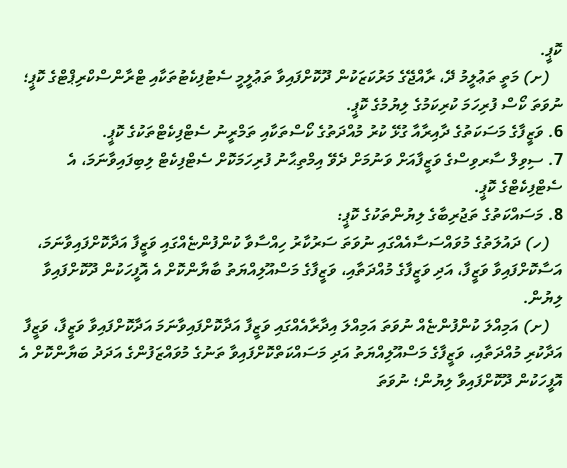ކޮޕީ.
   (ށ) މަތީ ތަޢުލީމު ދޭ، ރާއްޖޭގެ މަރުކަޒަކުން ދޫކޮށްފައިވާ ތަޢުލީމީ ސެޓުފިކެޓުތަކާއި ޓްރާންސްކްރިޕްޓްގެ ކޮޕީ؛ ނުވަތަ ކޯސް ފުރިހަމަ ކުރިކަމުގެ ލިޔުމުގެ ކޮޕީ.
6. ވަޒީފާގެ މަސަކަތުގެ ދާއިރާއާ ގުޅޭ ކުރު މުއްދަތުގެ ކޯސްތަކާއި ތަމްރީނު ސެޓްފިކެޓްތަކުގެ ކޮޕީ.
7. ސިވިލް ސާރވިސްގެ ވަޒީފާއަށް ވަނުމަށް ދެވޭ އިމްތިޙާނު ފުރިހަމަކޮށް ސެޓްފިކެޓް ލިބިފައިވާނަމަ، އެ ސެޓްފިކެޓްގެ ކޮޕީ.
8. މަސައްކަތުގެ ތަޖުރިބާގެ ލިޔުންތަކުގެ ކޮޕީ:
   (ހ) ދައުލަތުގެ މުވައްސަސާއެއްގައި ނުވަތަ ސަރުކާރު ހިއްސާވާ ކުންފުންޏެއްގައި ވަޒީފާ އަދާކޮށްފައިވާނަމަ، އަސާކޮށްފައިވާ ވަޒީފާ، އަދި ވަޒީފާގެ މުއްދަތާއި، ވަޒީފާގެ މަސްއޫލިއްޔަތު ބާޔާންކޮށް އެ އޮފީހަކުން ދޫކޮށްފައިވާ ލިޔުން.
   (ށ) އަމިއްލަ ކުންފުންޏެއް ނުވަތަ އަމިއްލަ އިދާރާއެއްގައި ވަޒީފާ އަދާކޮށްފައިވާނަމަ އަދާކޮށްފައިވާ ވަޒީފާ، ވަޒީފާ އަދާކުރި މުއްދަތާއި، ވަޒީފާގެ މަސްއޫލިއްޔަތު އަދި މަސައްކަތްކޮށްފައިވާ ތަނުގެ މުވައްޒަފުންގެ އަދަދު ބަޔާންކޮށް އެ އޮފީހަކުން ދޫކޮށްފައިވާ ލިޔުން؛ ނުވަތަ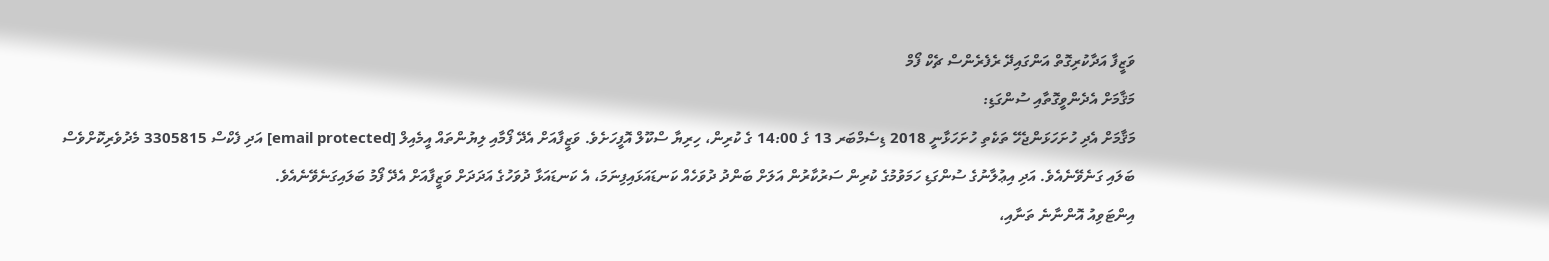ވަޒީފާ އަދާކުރިގޮތް އަންގައިދޭ ރެފެރެންސް ޗެކް ފޯމް
މަޤާމަށް އެދެންވީގޮތާއި ސުންގަޑި:
މަޤާމަށް އެދި ހުށަހަޅަންޖެހޭ ތަކެތި ހުށަހަޅާނީ 2018 ޑިސެމްބަރ 13 ގެ 14:00 ގެ ކުރިން، ހިރިޔާ ސްކޫލް އޮފީހަށެވެ. ވަޒީފާއަށް އެދޭ ފޯމާއި ލިޔުންތައް އީމެއިލް [email protected] އަދި ފެކްސް 3305815 މެދުވެރިކޮށްވެސް ބަލައި ގަނެވޭނެއެވެ. އަދި އިޢުލާނުގެ ސުންގަޑި ހަމަވުމުގެ ކުރިން ސަރުކާރުން އަލަށް ބަންދު ދުވަހެއް ކަނޑައަޅައިފިނަމަ، އެ ކަނޑައަޅާ ދުވަހުގެ އަދަދަށް ވަޒީފާއަށް އެދޭ ފޯމު ބަލައިގަނެވޭނެއެވެ.
އިންޓަވިއު އޮންނާނެ ތަނާއި،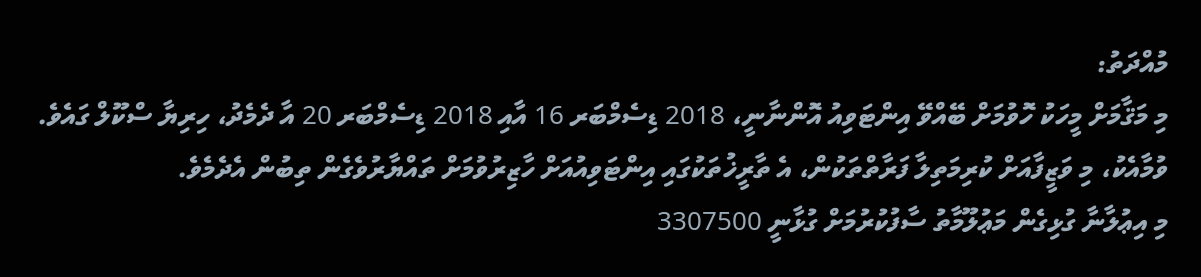މުއްދަތު:
މި މަޤާމަށް މީހަކު ހޮވުމަށް ބޭއްވޭ އިންޓަވިއު އޮންނާނީ، 2018 ޑިސެމްބަރ 16 އާއި 2018 ޑިސެމްބަރ 20 އާ ދެމެދު، ހިރިޔާ ސްކޫލް ގައެވެ. ވުމާއެކު، މި ވަޒީފާއަށް ކުރިމަތިލާ ފަރާތްތަކުން، އެ ތާރީޚުތަކުގައި އިންޓަވިއުއަށް ހާޒިރުވުމަށް ތައްޔާރުވެގެން ތިބުން އެދެމެވެ.
މި އިޢުލާނާ ގުޅިގެން މަޢުލޫމާތު ސާފުކުރުމަށް ގުޅާނީ 3307500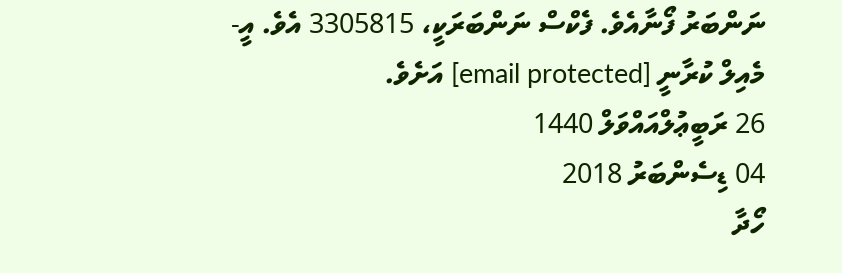ނަންބަރު ފޯނާއެވެ. ފެކްސް ނަންބަރަކީ، 3305815 އެވެ. އީ-މެއިލް ކުރާނީ [email protected] އަށެވެ.
26 ރަބީޢުލްއައްވަލް 1440
04 ޑިސެންބަރު 2018
ހޯދާ